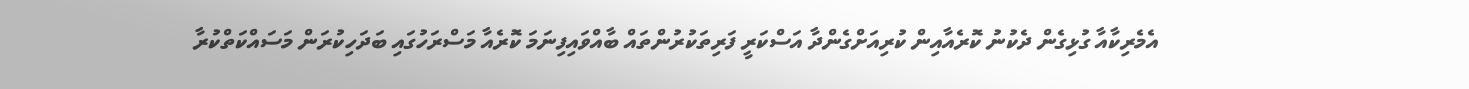އެމެރިކާއާ ގުޅިގެން ދެކުނު ކޮރެއާއިން ކުރިއަށްގެންދާ އަސްކަރީ ފަރިތަކުރުންތައް ބާއްވައިފިނަމަ ކޮރެއާ މަސްރަހުގައި ބަދަހިކުރަން މަސައްކަތްކުރާ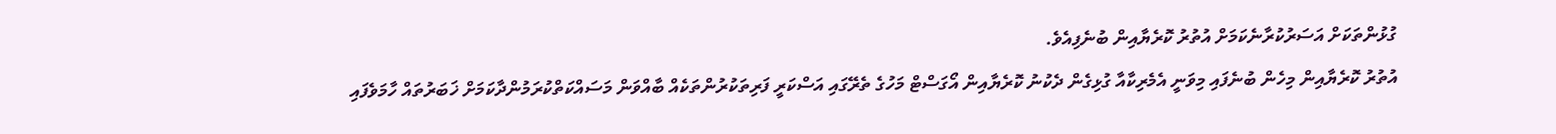ގުޅުންތަކަށް އަސަރުކުރާނެކަމަށް އުތުރު ކޮރެޔާއިން ބުނެފިއެވެ.
އުތުރު ކޮރެޔާއިން މިހެން ބުނެފައި މިވަނީ އެމެރިކާއާ ގުޅިގެން ދެކުނު ކޮރެޔާއިން އޯގަސްޓް މަހުގެ ތެރޭގައި އަސްކަރީ ފަރިތަކުރުންތަކެއް ބާއްވަން މަސައްކަތްކުރަމުންދާކަމަށް ޚަބަރުތައް ހާމަވެފައި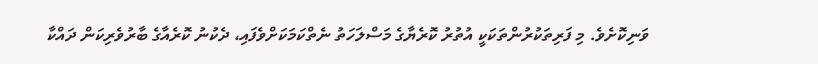ވަނިކޮށެވެ. މި ފަރިތަކުރުންތަކަކީ އުތުރު ކޮރެޔާގެ މަސްލަހަތު ނެތްކަމަކަށްވެފައި، ދެކުނު ކޮރެއާގެ ބާރުވެރިކަން ދައްކާ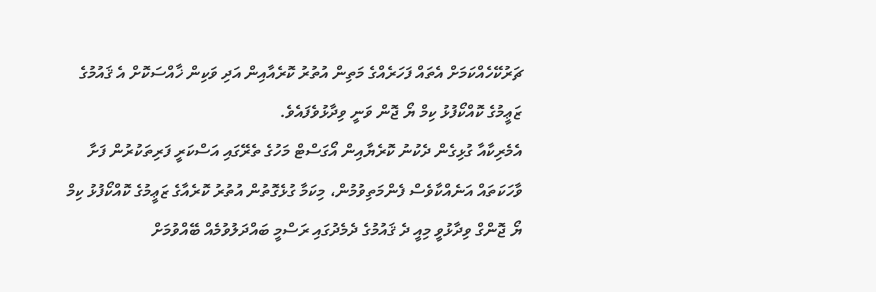ޗަރުކޭހެއްކަމަށް އެތައް ފަހަރެއްގެ މަތިން އުތުރު ކޮރެއާއިން އަދި ވަކިން ޚާއްސަކޮށް އެ ޤައުމުގެ ޒަޢީމުގެ ކޮއްކޯފުޅު ކިމް ޔޯ ޖޮން ވަނީ ވިދާޅުވެފައެވެ.
އެމެރިކާއާ ގުޅިގެން ދެކުނު ކޮރެޔާއިން އޯގަސްޓް މަހުގެ ތެރޭގައި އަސްކަރީ ފަރިތަކުރުން ފަށާ ވާހަކަތައް އަނެއްކާވެސް ފެންމަތިވުމުން، މިކަމާ ގުޅެގޮތުން އުތުރު ކޮރެއާގެ ޒަޢީމުގެ ކޮއްކޯފުޅު ކިމް ޔޯ ޖޮންގް ވިދާޅުވީ މިއީ ދެ ޤައުމުގެ ދެމެދުގައި ރަސްމީ ބައްދަލުވުމެއް ބޭއްވުމަށް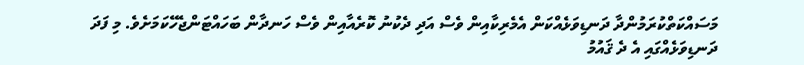މަސައްކަތްކުރަމުންދާ ދަނޑިވަޅެއްކަން އެމެރިކާއިން ވެސް އަދި ދެކުނު ކޮރެއާއިން ވެސް ހަނދާން ބަހައްޓަންޖެހޭކަމަށެވެ. މި ފަދަ ދަނޑިވަޅެއްގައި އެ ދެ ޤައުމު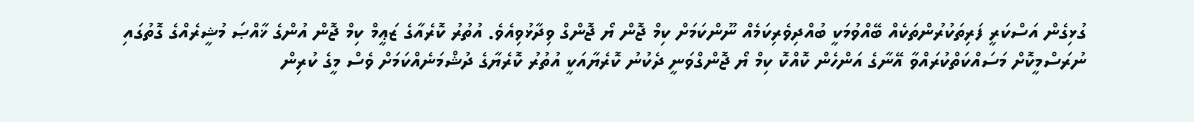ގުޅިގެން އަސްކަރީ ފަރިތަކުރުންތަކެއް ބޭއްވުމަކީ ބުއްދިވެރިކަމެއް ނޫންކަމަށް ކިމް ޖޮން ޔޯ ޖޮންގް ވިދާޅުވިއެވެ. އުތުރު ކޮރެއާގެ ޒަޢީމް ކިމް ޖޮން އުންގެ ޚާއްޞަ މުޝީރެއްގެ ގޮތުގައި ނުރަސްމީކޮށް މަސައްކަތްކުރައްވާ އޭނާގެ އަންހެން ކޮއްކޮ ކިމް ޔޯ ޖޮންގްވަނީ ދެކުނު ކޮރެޔާއަކީ އުތުރު ކޮރެޔާގެ ދުޝްމަނެއްކަމަށް ވެސް މީގެ ކުރިން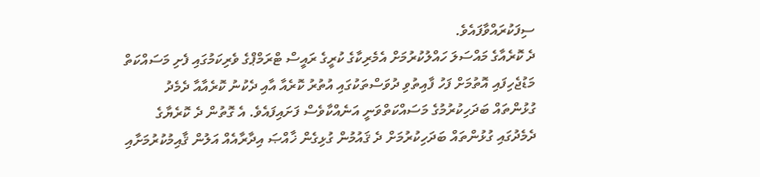ސިފަކުރައްވާފައެވެ.
ދެ ކޮރެއާގެ މައްސަލަ ހައްލުކުރުމަށް އެމެރިކާގެ ކުރީގެ ރައީސް ޓްރަމްޕްގެ ވެރިކަމުގައި ފެށި މަސައްކަތް މަޑުޖެހިފައި އޮތުމަށް ފަހު ފާއިތުވި ދުވަސްތަކުގައި އުތުރު ކޮރެއާ އާއި ދެކުނު ކޮރެއާއާ ދެމެދު ގުޅުންތައް ބަދަހިކުރުމުގެ މަސައްކަތްވަނީ އަނެއްކާވެސް ފަށައިފައެވެ. އެ ގޮތުން ދެ ކޮރެޔާގެ ދެމެދުގައި ގުޅުންތައް ބަދަހިކުރުމަށް ދެ ޤައުމުން ގުޅިގެން ޚާއްޞަ އިދާރާއެއް އަލުން ޤާއިމުކުރުމަށާއި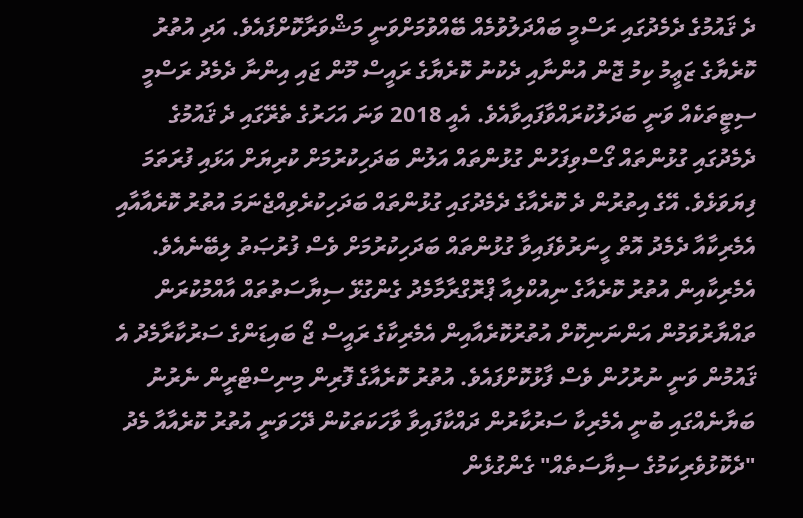ދެ ޤައުމުގެ ދެމެދުގައި ރަސްމީ ބައްދަލުވުމެއް ބޭއްވުމަށްވަނީ މަޝްވަރާކޮށްފައެވެ. އަދި އުތުރު ކޮރެޔާގެ ޒަޢީމު ކިމު ޖޮން އުންނާއި ދެކުނު ކޮރެޔާގެ ރައީސް މޫން ޖައި އިންނާ ދެމެދު ރަސްމީ ސިޓީތަކެއް ވަނީ ބަދަލުކުރައްވާފައިވާއެވެ. އެއީ 2018 ވަނަ އަހަރުގެ ތެރޭގައި ދެ ޤައުމުގެ ދެމެދުގައި ގުޅުންތައް ގޯސްވިފަހުން ގުޅުންތައް އަލުން ބަދަހިކުރުމަށް ކުރިޔަށް އަޅައި ފުރަތަމަ ފިޔަވަޅެވެ. އޭގެ އިތުރުން ދެ ކޮރެއާގެ ދެމެދުގައި ގުޅުންތައް ބަދަހިކުރެވިއްޖެނަމަ އުތުރު ކޮރެއާއާއި އެމެރިކާއާ ދެމެދު އޮތް ހީނަރުވެފައިވާ ގުޅުންތައް ބަދަހިކުރުމަށް ވެސް ފުރުޞަތު ލިބޭނެއެވެ.
އެމެރިކާއިން އުތުރު ކޮރެއާގެ ނިއުކްލިއާ ޕްރޮގްރާމާމެދު ގެންގުޅޭ ސިޔާސަތުތައް އާއްމުކުރަން ތައްޔާރުވަމުން އަންނަނިކޮށް އުތުރުކޮރެއާއިން އެމެރިކާގެ ރައީސް ޖޯ ބައިޑަންގެ ސަރުކާރާމެދު އެ ޤައުމުން ވަނީ ނުރުހުން ވެސް ފާޅުކޮށްފައެވެ. އުތުރު ކޮރެއާގެ ފޮރިން މިނިސްޓްރީން ނެރުނު ބަޔާނެއްގައި ބުނީ އެމެރިކާ ސަރުކާރުން ދައްކާފައިވާ ވާހަކަތަކުން ދޭހަވަނީ އުތުރު ކޮރެއާއާ މެދު "ދެކޮޅުވެރިކަމުގެ ސިޔާސަތެއް" ގެންގުޅެން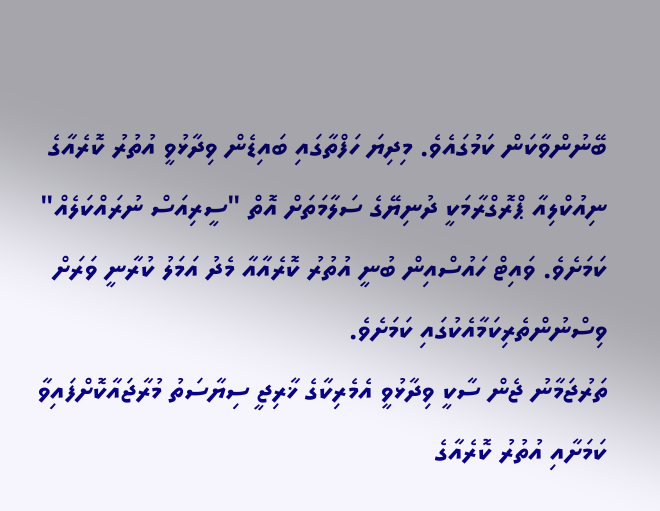ބޭނުންވާކަން ކަމުގައެވެ. މިދިޔަ ހަފްތާގައި ބައިޑެން ވިދާޅުވީ އުތުރު ކޮރެއާގެ ނިއުކްލިއާ ޕްރޮގްރާމަކީ ދުނިޔޭގެ ސަލާމަތަށް އޮތް "ސީރިއަސް ނުރައްކަލެއް" ކަމަށެވެ. ވައިޓް ހައުސްއިން ބުނީ އުތުރު ކޮރެއާއާ މެދު އަމަލު ކުރާނީ ވަރަށް ވިސްނުންތެރިކަމާއެކުގައި ކަމަށެވެ.
ތަރުޖަމާނު ޖެން ސާކީ ވިދާޅުވީ އެމެރިކާގެ ޚާރިޖީ ސިޔާސަތު މުރާޖައާކޮށްފައިވާ ކަމަށާއި އުތުރު ކޮރެއާގެ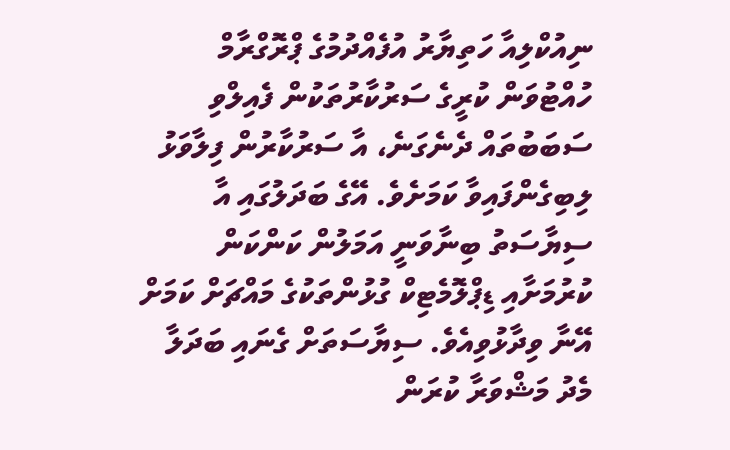ނިއުކްލިއާ ހަތިޔާރު އުފެއްދުމުގެ ޕްރޮގްރާމް ހުއްޓުވަން ކުރީގެ ސަރުކާރުތަކުން ފެއިލްވި ސަބަބުތައް ދެނެގަނެ، އާ ސަރުކާރުން ފިލާވަޅު ލިބިގެންފައިވާ ކަމަށެވެ. އޭގެ ބަދަލުގައި އާ ސިޔާސަތު ބިނާވަނީ އަމަލުން ކަންކަން ކުރުމަށާއި ޑިޕްލޮމެޓިކް ގުޅުންތަކުގެ މައްޗަށް ކަމަށް އޭނާ ވިދާޅުވިއެވެ. ސިޔާސަތަށް ގެނައި ބަދަލާ މެދު މަޝްވަރާ ކުރަން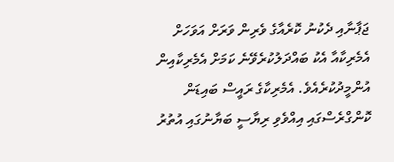ޖަޕާނާއި ދެކުނު ކޮރެއާގެ ވެރިން ވަރަށް އަވަހަށް އެމެރިކާއާ އެކު ބައްދަލުކުރެވޭނެ ކަމަށް އެމެރިކާއިން އުންމީދުކުރެއެވެ. އެމެރިކާގެ ރައީސް ބައިޑަން ކޮންގްރެސްގައި އިއްވެވި ރިޔާސީ ބަޔާނުގައި އުތުރު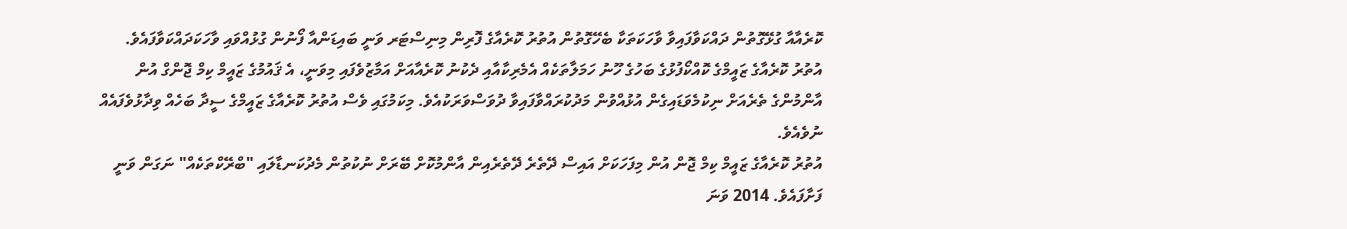ކޮރެއާއާ ގުޅޭގޮތުން ދައްކަވާފައިވާ ވާހަކަތަކާ ބެހޭގޮތުން އުތުރު ކޮރެއާގެ ފޮރިން މިނިސްޓަރ ވަނީ ބައިޑަންއާ ފޯނުން ގުޅުއްވައި ވާހަކަދައްކަވާފައެވެ.
އުތުރު ކޮރެއާގެ ޒައީމްގެ ކޮއްކޯފުޅުގެ ބަހުގެ ހޫނު ހަމަލާތަކެއް އެމެރިކާއާއި ދެކުނު ކޮރެއާއަށް އަމާޒުވެފައި މިވަނީ، އެ ޤައުމުގެ ޒައީމް ކިމް ޖޮންގް އުން އާންމުންގެ ތެރެއަށް ނިކުމެވަޑައިގެން އުޅުއްވުން މަދުކުރައްވާފައިވާ ދުވަސްވަރަކުއެވެ. މިކަމުގައި ވެސް އުތުރު ކޮރެއާގެ ޒައީމްގެ ސީދާ ބަހެއް ވިދާޅުވެފައެއް ނުވެއެވެ.
އުތުރު ކޮރެއާގެ ޒައީމް ކިމް ޖޮން އުން މިފަހަކަށް އައިސް ދޭތެރެ ދޭތެރެއިން އާންމުކޮށް ބޭރަށް ނުކުތުން މެދުކަނޑާލައި "ބްރޭކްތަކެއް" ނަގަން ވަނީ ފަށާފައެވެ. 2014 ވަނަ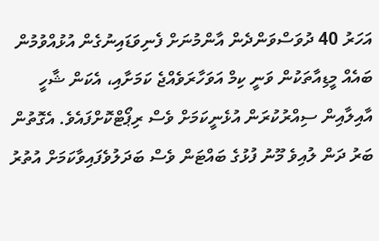އަހަރު 40 ދުވަސްވަންދެން އާންމުނަށް ފެނިވަޑައިނުގެން އުޅުއްވުމުން ބައެއް މީޑިއާތަކުން ވަނީ ކިމް އަވަހާރަވެއްޖެ ކަމަށާއި، އެކަން ޝާހީ އާއިލާއިން ސިއްރުކުރަން އުޅެނީކަމަށް ވެސް ރިޕޯޓްކޮށްފައެވެ. އެގޮތުން ބަރު ދަން ލުއިވެ މޫނު ފުޅުގެ ބައްޓަން ވެސް ބަދަލުވެފައިވާކަމަށް އުތުރު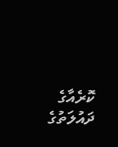ކޮރެއާގެ ދައުލަތުގެ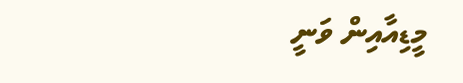މީޑިއާއިން ވަނީ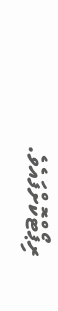ރިޕޯޓްކޮށްފައެވެ.